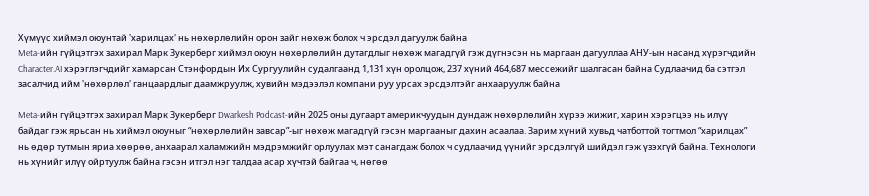Хүмүүс хиймэл оюунтай 'харилцах' нь нөхөрлөлийн орон зайг нөхөж болох ч эрсдэл дагуулж байна
Meta-ийн гүйцэтгэх захирал Марк Зукерберг хиймэл оюун нөхөрлөлийн дутагдлыг нөхөж магадгүй гэж дүгнэсэн нь маргаан дагууллаа АНУ-ын насанд хүрэгчдийн Character.AI хэрэглэгчдийг хамарсан Стэнфордын Их Сургуулийн судалгаанд 1,131 хүн оролцож, 237 хүний 464,687 мессежийг шалгасан байна Судлаачид ба сэтгэл засалчид ийм 'нөхөрлөл' ганцаардлыг даамжруулж, хувийн мэдээлэл компани руу урсах эрсдэлтэйг анхааруулж байна

Meta-ийн гүйцэтгэх захирал Марк Зукерберг Dwarkesh Podcast-ийн 2025 оны дугаарт америкчуудын дундаж нөхөрлөлийн хүрээ жижиг, харин хэрэгцээ нь илүү байдаг гэж ярьсан нь хиймэл оюуныг “нөхөрлөлийн завсар”-ыг нөхөж магадгүй гэсэн маргааныг дахин асаалаа. Зарим хүний хувьд чатботтой тогтмол “харилцах” нь өдөр тутмын яриа хөөрөө, анхаарал халамжийн мэдрэмжийг орлуулах мэт санагдаж болох ч судлаачид үүнийг эрсдэлгүй шийдэл гэж үзэхгүй байна. Технологи нь хүнийг илүү ойртуулж байна гэсэн итгэл нэг талдаа асар хүчтэй байгаа ч, нөгөө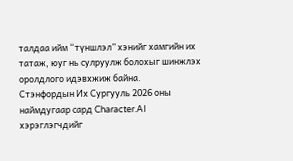талдаа ийм “түншлэл” хэнийг хамгийн их татаж, юуг нь сулруулж болохыг шинжлэх оролдлого идэвхжиж байна.
Стэнфордын Их Сургууль 2026 оны наймдугаар сард Character.AI хэрэглэгчдийг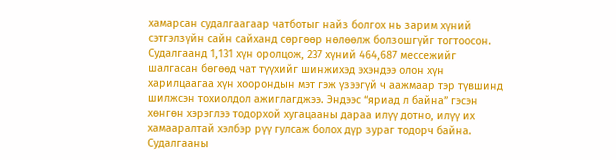хамарсан судалгаагаар чатботыг найз болгох нь зарим хүний сэтгэлзүйн сайн сайханд сөргөөр нөлөөлж болзошгүйг тогтоосон. Судалгаанд 1,131 хүн оролцож, 237 хүний 464,687 мессежийг шалгасан бөгөөд чат түүхийг шинжихэд эхэндээ олон хүн харилцаагаа хүн хоорондын мэт гэж үзээгүй ч аажмаар тэр түвшинд шилжсэн тохиолдол ажиглагджээ. Эндээс “яриад л байна” гэсэн хөнгөн хэрэглээ тодорхой хугацааны дараа илүү дотно, илүү их хамааралтай хэлбэр рүү гулсаж болох дүр зураг тодорч байна.
Судалгааны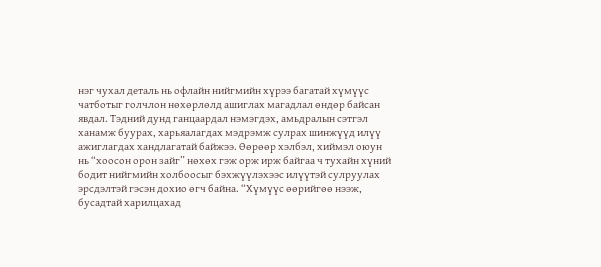нэг чухал деталь нь офлайн нийгмийн хүрээ багатай хүмүүс чатботыг голчлон нөхөрлөлд ашиглах магадлал өндөр байсан явдал. Тэдний дунд ганцаардал нэмэгдэх, амьдралын сэтгэл ханамж буурах, харьяалагдах мэдрэмж сулрах шинжүүд илүү ажиглагдах хандлагатай байжээ. Өөрөөр хэлбэл, хиймэл оюун нь “хоосон орон зайг” нөхөх гэж орж ирж байгаа ч тухайн хүний бодит нийгмийн холбоосыг бэхжүүлэхээс илүүтэй сулруулах эрсдэлтэй гэсэн дохио өгч байна. “Хүмүүс өөрийгөө нээж, бусадтай харилцахад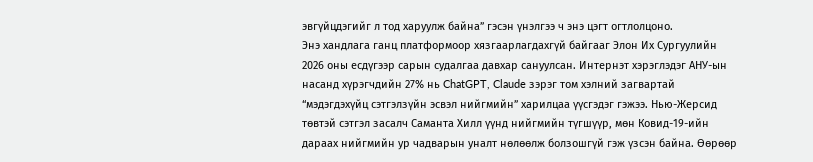эвгүйцдэгийг л тод харуулж байна” гэсэн үнэлгээ ч энэ цэгт огтлолцоно.
Энэ хандлага ганц платформоор хязгаарлагдахгүй байгааг Элон Их Сургуулийн 2026 оны есдүгээр сарын судалгаа давхар сануулсан. Интернэт хэрэглэдэг АНУ-ын насанд хүрэгчдийн 27% нь ChatGPT, Claude зэрэг том хэлний загвартай “мэдэгдэхүйц сэтгэлзүйн эсвэл нийгмийн” харилцаа үүсгэдэг гэжээ. Нью-Жерсид төвтэй сэтгэл засалч Саманта Хилл үүнд нийгмийн түгшүүр, мөн Ковид-19-ийн дараах нийгмийн ур чадварын уналт нөлөөлж болзошгүй гэж үзсэн байна. Өөрөөр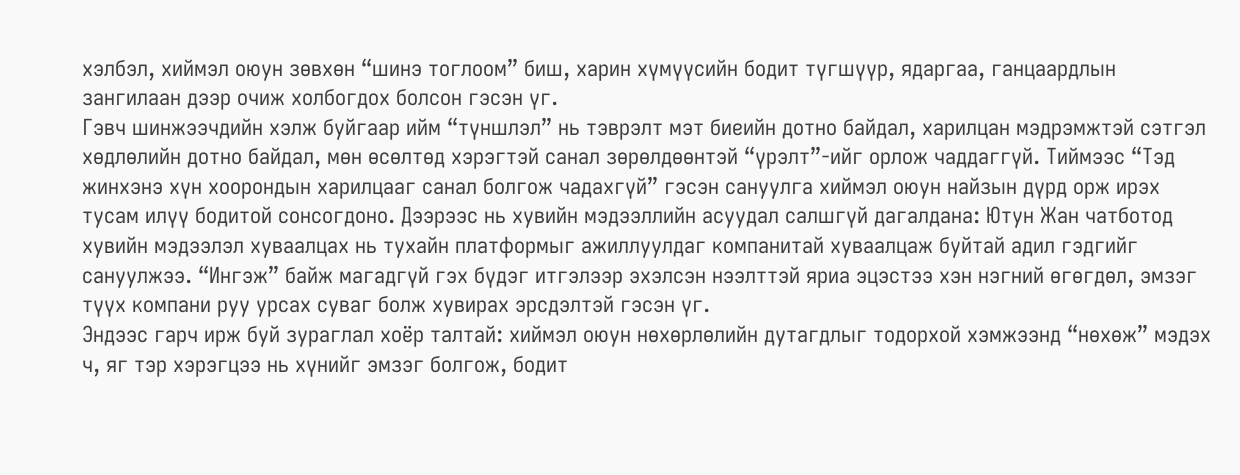хэлбэл, хиймэл оюун зөвхөн “шинэ тоглоом” биш, харин хүмүүсийн бодит түгшүүр, ядаргаа, ганцаардлын зангилаан дээр очиж холбогдох болсон гэсэн үг.
Гэвч шинжээчдийн хэлж буйгаар ийм “түншлэл” нь тэврэлт мэт биеийн дотно байдал, харилцан мэдрэмжтэй сэтгэл хөдлөлийн дотно байдал, мөн өсөлтөд хэрэгтэй санал зөрөлдөөнтэй “үрэлт”-ийг орлож чаддаггүй. Тиймээс “Тэд жинхэнэ хүн хоорондын харилцааг санал болгож чадахгүй” гэсэн сануулга хиймэл оюун найзын дүрд орж ирэх тусам илүү бодитой сонсогдоно. Дээрээс нь хувийн мэдээллийн асуудал салшгүй дагалдана: Ютун Жан чатботод хувийн мэдээлэл хуваалцах нь тухайн платформыг ажиллуулдаг компанитай хуваалцаж буйтай адил гэдгийг сануулжээ. “Ингэж” байж магадгүй гэх бүдэг итгэлээр эхэлсэн нээлттэй яриа эцэстээ хэн нэгний өгөгдөл, эмзэг түүх компани руу урсах суваг болж хувирах эрсдэлтэй гэсэн үг.
Эндээс гарч ирж буй зураглал хоёр талтай: хиймэл оюун нөхөрлөлийн дутагдлыг тодорхой хэмжээнд “нөхөж” мэдэх ч, яг тэр хэрэгцээ нь хүнийг эмзэг болгож, бодит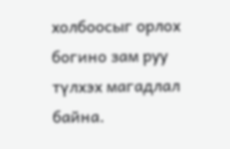холбоосыг орлох богино зам руу түлхэх магадлал байна.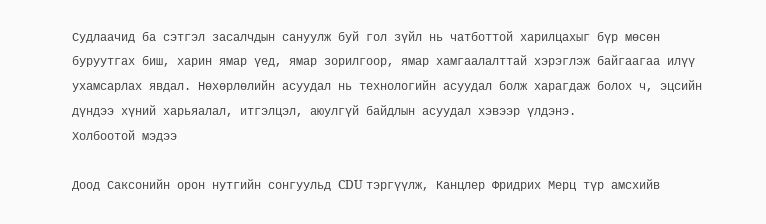Судлаачид ба сэтгэл засалчдын сануулж буй гол зүйл нь чатботтой харилцахыг бүр мөсөн буруутгах биш, харин ямар үед, ямар зорилгоор, ямар хамгаалалттай хэрэглэж байгаагаа илүү ухамсарлах явдал. Нөхөрлөлийн асуудал нь технологийн асуудал болж харагдаж болох ч, эцсийн дүндээ хүний харьяалал, итгэлцэл, аюулгүй байдлын асуудал хэвээр үлдэнэ.
Холбоотой мэдээ

Доод Саксонийн орон нутгийн сонгуульд CDU тэргүүлж, Канцлер Фридрих Мерц түр амсхийв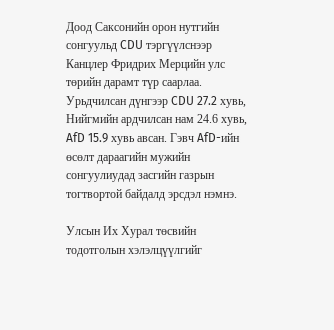Доод Саксонийн орон нутгийн сонгуульд CDU тэргүүлснээр Канцлер Фридрих Мерцийн улс төрийн дарамт түр саарлаа. Урьдчилсан дүнгээр CDU 27.2 хувь, Нийгмийн ардчилсан нам 24.6 хувь, AfD 15.9 хувь авсан. Гэвч AfD-ийн өсөлт дараагийн мужийн сонгуулиудад засгийн газрын тогтвортой байдалд эрсдэл нэмнэ.

Улсын Их Хурал төсвийн тодотголын хэлэлцүүлгийг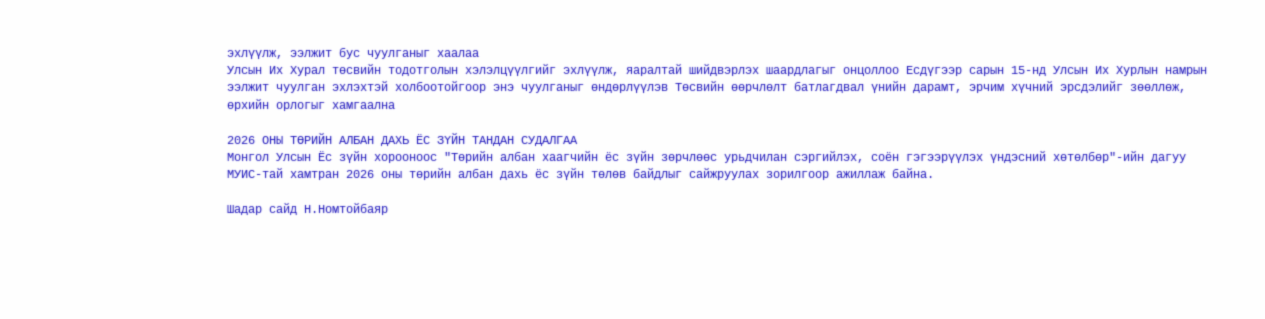эхлүүлж, ээлжит бус чуулганыг хаалаа
Улсын Их Хурал төсвийн тодотголын хэлэлцүүлгийг эхлүүлж, яаралтай шийдвэрлэх шаардлагыг онцоллоо Есдүгээр сарын 15-нд Улсын Их Хурлын намрын ээлжит чуулган эхлэхтэй холбоотойгоор энэ чуулганыг өндөрлүүлэв Төсвийн өөрчлөлт батлагдвал үнийн дарамт, эрчим хүчний эрсдэлийг зөөллөж, өрхийн орлогыг хамгаална

2026 ОНЫ ТӨРИЙН АЛБАН ДАХЬ ЁС ЗҮЙН ТАНДАН СУДАЛГАА
Монгол Улсын Ёс зүйн хорооноос "Төрийн албан хаагчийн ёс зүйн зөрчлөөс урьдчилан сэргийлэх, соён гэгээрүүлэх үндэсний хөтөлбөр"-ийн дагуу МУИС-тай хамтран 2026 оны төрийн албан дахь ёс зүйн төлөв байдлыг сайжруулах зорилгоор ажиллаж байна.

Шадар сайд Н.Номтойбаяр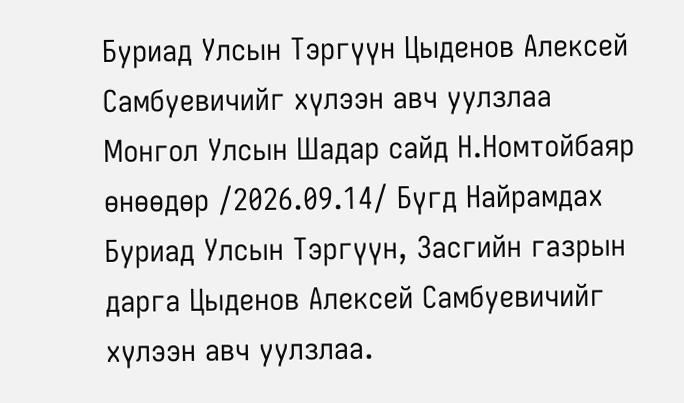Буриад Улсын Тэргүүн Цыденов Алексей Самбуевичийг хүлээн авч уулзлаа
Монгол Улсын Шадар сайд Н.Номтойбаяр өнөөдөр /2026.09.14/ Бүгд Найрамдах Буриад Улсын Тэргүүн, Засгийн газрын дарга Цыденов Алексей Самбуевичийг хүлээн авч уулзлаа.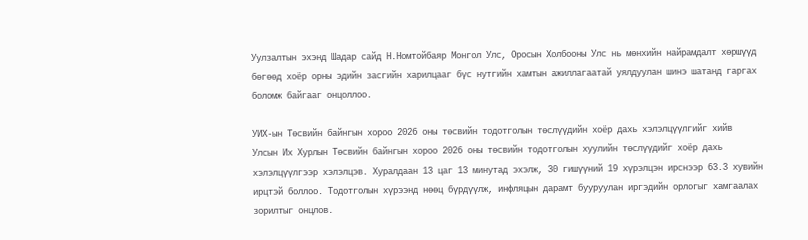Уулзалтын эхэнд Шадар сайд Н.Номтойбаяр Монгол Улс, Оросын Холбооны Улс нь мөнхийн найрамдалт хөршүүд бөгөөд хоёр орны эдийн засгийн харилцааг бүс нутгийн хамтын ажиллагаатай уялдуулан шинэ шатанд гаргах боломж байгааг онцоллоо.

УИХ-ын Төсвийн байнгын хороо 2026 оны төсвийн тодотголын төслүүдийн хоёр дахь хэлэлцүүлгийг хийв
Улсын Их Хурлын Төсвийн байнгын хороо 2026 оны төсвийн тодотголын хуулийн төслүүдийг хоёр дахь хэлэлцүүлгээр хэлэлцэв. Хуралдаан 13 цаг 13 минутад эхэлж, 30 гишүүний 19 хүрэлцэн ирснээр 63.3 хувийн ирцтэй боллоо. Тодотголын хүрээнд нөөц бүрдүүлж, инфляцын дарамт бууруулан иргэдийн орлогыг хамгаалах зорилтыг онцлов.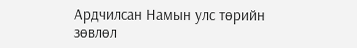Ардчилсан Намын улс төрийн зөвлөл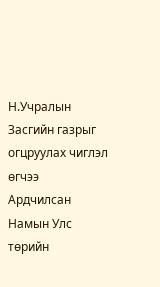Н.Учралын Засгийн газрыг огцруулах чиглэл өгчээ
Ардчилсан Намын Улс төрийн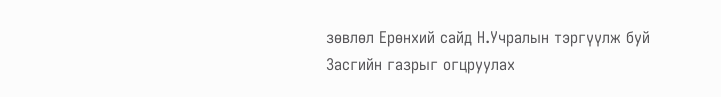зөвлөл Ерөнхий сайд Н.Учралын тэргүүлж буй Засгийн газрыг огцруулах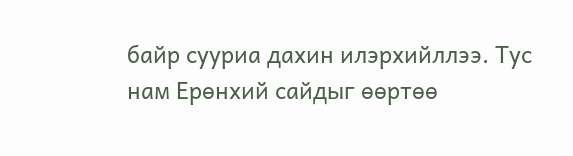байр сууриа дахин илэрхийллээ. Тус нам Ерөнхий сайдыг өөртөө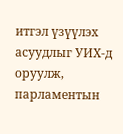итгэл үзүүлэх асуудлыг УИХ-д оруулж, парламентын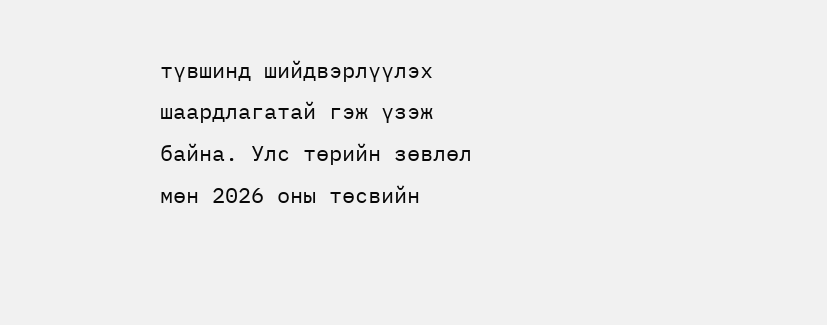түвшинд шийдвэрлүүлэх шаардлагатай гэж үзэж байна. Улс төрийн зөвлөл мөн 2026 оны төсвийн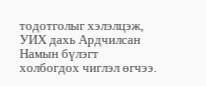тодотголыг хэлэлцэж, УИХ дахь Ардчилсан Намын бүлэгт холбогдох чиглэл өгчээ.